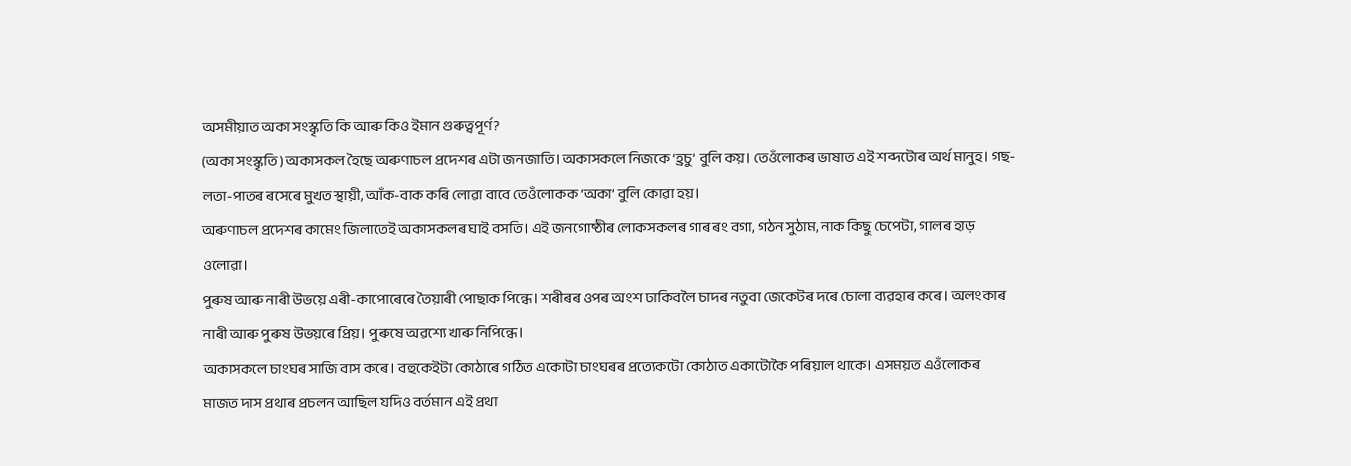অসমীয়াত অকা সংস্কৃতি কি আৰু কিও ইমান গুৰুত্বপূর্ণ?
(অকা সংস্কৃতি) অকাসকল হৈছে অৰুণাচল প্ৰদেশৰ এটা জনজাতি। অকাসকলে নিজকে ‘হ্ৰচু’ বুলি কয়। তেওঁলোকৰ ভাষাত এই শব্দটোৰ অৰ্থ মানুহ। গছ-লতা-পাতৰ ৰসেৰে মুখত স্থায়ী, আঁক-বাক কৰি লোৱা বাবে তেওঁলোকক ‘অকা’ বুলি কোৱা হয়।
অৰুণাচল প্ৰদেশৰ কামেং জিলাতেই অকাসকলৰ ঘাই বসতি। এই জনগোষ্ঠীৰ লোকসকলৰ গাৰ ৰং বগা, গঠন সুঠাম, নাক কিছু চেপেটা, গালৰ হাড় ওলোৱা।
পুৰুষ আৰু নাৰী উভয়ে এৰী-কাপোৰেৰে তৈয়াৰী পোছাক পিন্ধে। শৰীৰৰ ওপৰ অংশ ঢাকিবলৈ চাদৰ নতুবা জেকেটৰ দৰে চোলা ব্যৱহাৰ কৰে। অলংকাৰ নাৰী আৰু পুৰুষ উভয়ৰে প্ৰিয়। পুৰুষে অৱশ্যে খাৰু নিপিন্ধে।
অকাসকলে চাংঘৰ সাজি বাস কৰে। বহুকেইটা কোঠাৰে গঠিত একোটা চাংঘৰৰ প্ৰত্যেকটো কোঠাত একাটোকৈ পৰিয়াল থাকে। এসময়ত এওঁলোকৰ মাজত দাস প্ৰথাৰ প্ৰচলন আছিল যদিও বৰ্তমান এই প্ৰথা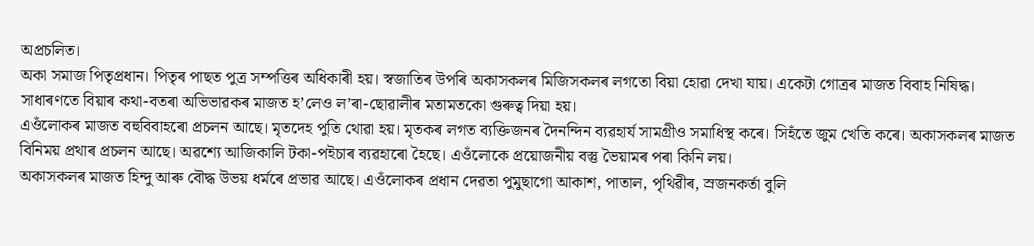অপ্ৰচলিত।
অকা সমাজ পিতৃপ্ৰধান। পিতৃৰ পাছত পুত্ৰ সম্পত্তিৰ অধিকাৰী হয়। স্বজাতিৰ উপৰি অকাসকলৰ মিজিসকলৰ লগতো বিয়া হোৱা দেখা যায়। একেটা গোত্ৰৰ মাজত বিবাহ নিষিদ্ধ। সাধাৰণতে বিয়াৰ কথা-বতৰা অভিভাৱকৰ মাজত হ’লেও ল’ৰা-ছোৱালীৰ মতামতকো গুৰুত্ব দিয়া হয়।
এওঁলোকৰ মাজত বহুবিবাহৰো প্ৰচলন আছে। মৃতদেহ পুতি থোৱা হয়। মৃতকৰ লগত ব্যক্তিজনৰ দৈনন্দিন ব্যৱহাৰ্য সামগ্ৰীও সমাধিস্থ কৰে। সিহঁতে জুম খেতি কৰে। অকাসকলৰ মাজত বিনিময় প্ৰথাৰ প্ৰচলন আছে। অৱশ্যে আজিকালি টকা-পইচাৰ ব্যৱহাৰো হৈছে। এওঁলোকে প্ৰয়োজনীয় বস্তু ভৈয়ামৰ পৰা কিনি লয়।
অকাসকলৰ মাজত হিন্দু আৰু বৌদ্ধ উভয় ধৰ্মৰে প্ৰভাৱ আছে। এওঁলোকৰ প্ৰধান দেৱতা পুমুছাগো আকাশ, পাতাল, পৃথিৱীৰ, স্ৰজনকৰ্তা বুলি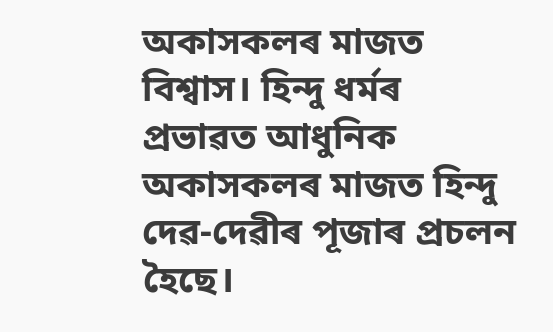অকাসকলৰ মাজত বিশ্বাস। হিন্দু ধৰ্মৰ প্ৰভাৱত আধুনিক অকাসকলৰ মাজত হিন্দু দেৱ-দেৱীৰ পূজাৰ প্ৰচলন হৈছে।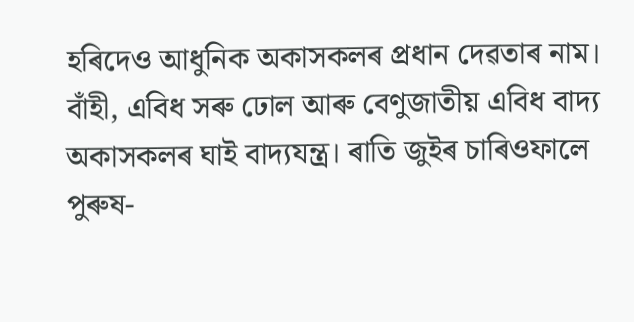হৰিদেও আধুনিক অকাসকলৰ প্ৰধান দেৱতাৰ নাম।
বাঁহী, এবিধ সৰু ঢোল আৰু বেণুজাতীয় এবিধ বাদ্য অকাসকলৰ ঘাই বাদ্যযন্ত্ৰ। ৰাতি জুইৰ চাৰিওফালে পুৰুষ-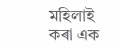মহিলাই কৰা এক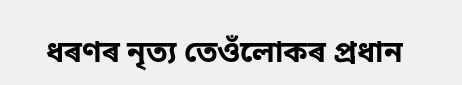ধৰণৰ নৃত্য তেওঁলোকৰ প্ৰধান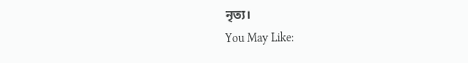নৃত্য।
You May Like: